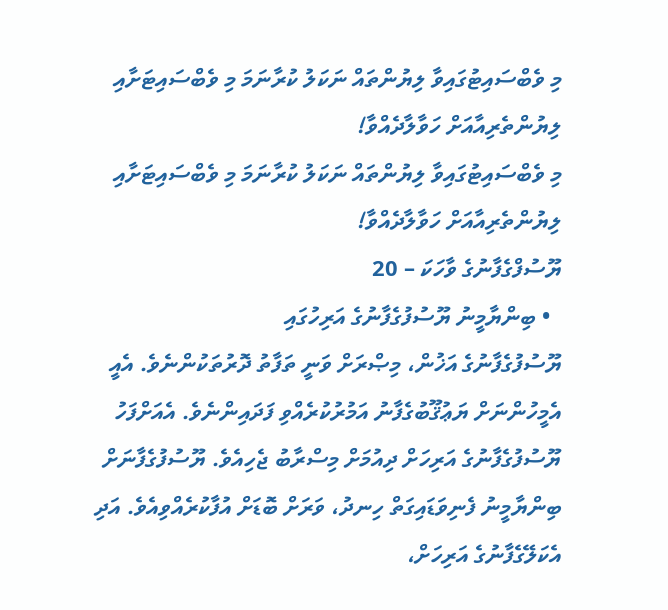މި ވެބްސައިޓުގައިވާ ލިޔުންތައް ނަކަލު ކުރާނަމަ މި ވެބްސައިޓަށާއި ލިޔުންތެރިއާއަށް ހަވާލާދެއްވާ!
މި ވެބްސައިޓުގައިވާ ލިޔުންތައް ނަކަލު ކުރާނަމަ މި ވެބްސައިޓަށާއި ލިޔުންތެރިއާއަށް ހަވާލާދެއްވާ!
ޔޫސުފްގެފާނުގެ ވާހަކަ – 20
  • ބިންޔާމީނު ޔޫސުފުގެފާނުގެ އަރިހުގައި
ޔޫސުފުގެފާނުގެ އަޚުން، މިޞްރަށް ވަނީ ތަފާތު ދޮރުތަކުންނެވެ. އެއީ އެމީހުންނަށް ޔަޢުޤޫބުގެފާނު އަމުރުކުރެއްވި ފަދައިންނެވެ. އެއަށްފަހު ޔޫސުފުގެފާނުގެ އަރިހަށް ދިއުމަށް މިސްރާބު ޖެހިއެވެ. ޔޫސުފުގެފާނަށް ބިންޔާމީނު ފެނިވަޑައިގަތް ހިނދު، ވަރަށް ބޮޑަށް އުފާކުރެއްވިއެވެ. އަދި އެކަލޭގެފާނުގެ އަރިހަށް،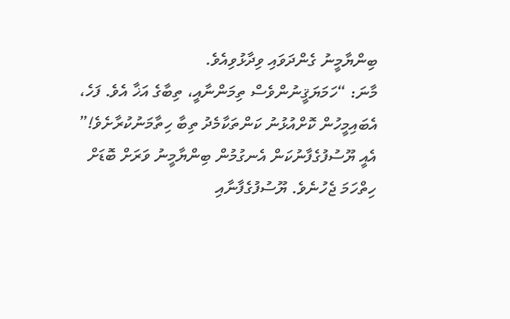ބިންޔާމީނު ގެންދަވައި ވިދާޅުވިއެވެ.
މާނަ: “ހަމަޔަޤީނުންވެސް ތިމަންނާއީ، ތިބާގެ އަޚާ އެވެ. ފަހެ، އެބައިމީހުން ކޮށްއުޅުނު ކަންތަކާމެދު ތިބާ ހިތާމަނުކުރާށެވެ!”
އެއީ ޔޫސުފުގެފާނުކަން އެނގުމުން ބިންޔާމީނު ވަރަށް ބޮޑަށް ހިތްހަމަ ޖެހުނެވެ. ޔޫސުފުގެފާނާއި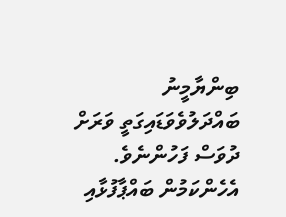ބިންޔާމީނު ބައްދަލުވެވަޑައިގަތީ ވަރަށް ދުވަސް ފަހުންނެވެ. އެހެންކަމުން ބައްޕާފުޅާއި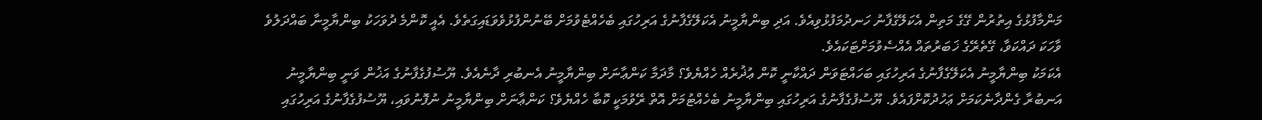މަންމާފުޅުގެ އިތުރުން ގޭގެ މަތިން އެކަލޭގެފާނު ހަނދުމަފުޅުވިއެވެ. އަދި ބިންޔާމީނު އެކަލޭގެފާނުގެ އަރިހުގައި ބެހެއްޓެވުމަށް ބޭނުންފުޅުވެވަޑައިގަތެވެ. އެއީ ކޮންމެ ދުވަހަކު ބިންޔާމީނާ ބައްދަލުވެ ވާހަކަ ދައްކަވާ، ގޭތެރޭގެ ޚަބަރުތައް އެއްސެވުމަށްޓަކައެވެ.
އެކަމަކު ބިންޔާމީނު އެކަލޭގެފާނުގެ އަރިހުގައި ބަހައްޓަވަން ދައްކާނީ ކޮން ޢުޛުރެއް ހެއްޔެވެ؟ މާދަމާ ކަންޢާނަށް ބިންޔާމީނު އެނބުރި ދާނެއެވެ. ޔޫސުފުގެފާނުގެ އަޚުން ވަނީ ބިންޔާމީނު އަނބުރާ ގެންދާނެކަމަށް ޢަހުދުކޮށްފައެވެ. ޔޫސުފުގެފާނުގެ އަރިހުގައި ބިންޔާމީނު ބެހެއްޓުމަށް އޮތް ރޭވުމަކީ ކޮބާ ހެއްޔެވެ؟ ކަންޢާނަށް ބިންޔާމީނު ނުފޮނުވައި، ޔޫސުފުގެފާނުގެ އަރިހުގައި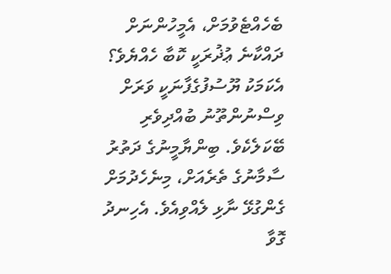ބެހެއްޓެވުމަށް، އެމީހުންނަށް ދައްކާނެ ޢުޛުރަކީ ކޮބާ ހެއްޔެވެ؟
އެކަމަކު ޔޫސުފުގެފާނަކީ ވަރަށް ވިސްނުންތޫނު ބުއްދިވެރި ބޭކަލެކެވެ. ބިންޔާމީނުގެ ދަތުރު ސާމާނުގެ ތެރެއަށް، މިނެހެދުމަށް ގެންގުޅޭ ނާޅި ލެއްވިއެވެ. އެހިނދު ގޮވާ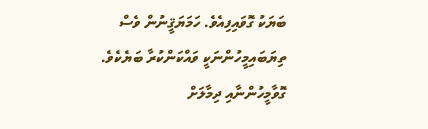ބަޔަކު ގޮވައިފިއެވެ. ހަމަޔަޤީނުން ވެސް ތިޔަބައިމީހުންނަކީ ވައްކަންކުރާ ބަޔެކެވެ. ގޮވާމީހުންނާއި ދިމާލަށް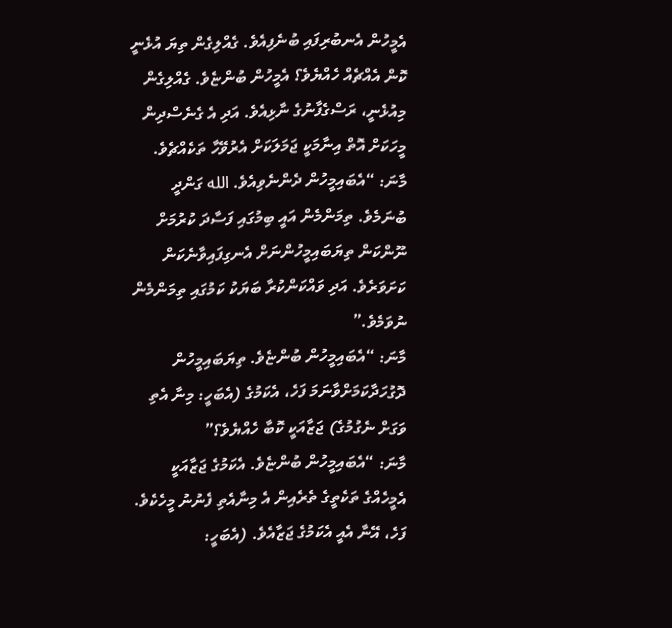އެމީހުން އެނބުރިފައި ބުނެފިއެވެ. ގެއްލިގެން ތިޔަ އުޅެނީ ކޮން އެއްޗެއް ހެއްޔެވެ؟ އެމީހުން ބުންޏެވެ. ގެއްލިގެން މިއުޅެނީ، ރަސްގެފާނުގެ ނާޅިއެވެ. އަދި އެ ގެނެސްދިން މީހަކަށް އޮތް އިނާމަކީ ޖަމަލަކަށް އެރުވޭހާ ތަކެއްޗެވެ.
މާނަ: “އެބައިމީހުން ދެންނެވިއެވެ. الله ގަންދީ ބުނަމެވެ. ތިމަންމެން އައީ ބިމުގައި ފަސާދަ ކުރުމަށް ނޫންކަން ތިޔަބައިމީހުންނަށް އެނގިފައިވާނެކަން ކަށަވަރެވެ. އަދި ވައްކަންކުރާ ބަޔަކު ކަމުގައި ތިމަންމެން ނުވަމެވެ.”
މާނަ: “އެބައިމީހުން ބުންޏެވެ. ތިޔަބައިމީހުން ދޮގުހަދާކަމަށްވާނަމަ ފަހެ، އެކަމުގެ (އެބަހީ: މިނާ އެތި ވަގަށް ނެގުމުގެ) ޖަޒާއަކީ ކޮބާ ހެއްޔެވެ؟”
މާނަ: “އެބައިމީހުން ބުންޏެވެ. އެކަމުގެ ޖަޒާއަކީ އެމީހެއްގެ ތަކެތީގެ ތެރެއިން އެ މިނާއެތި ފެނުނު މީހެކެވެ. ފަހެ، އޭނާ އެއީ އެކަމުގެ ޖަޒާއެވެ. (އެބަހީ: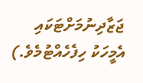ޖަޒާދިނުމަށްޓަކައި އެމީހަކު ހިފެހެއްޓުމެވެ.)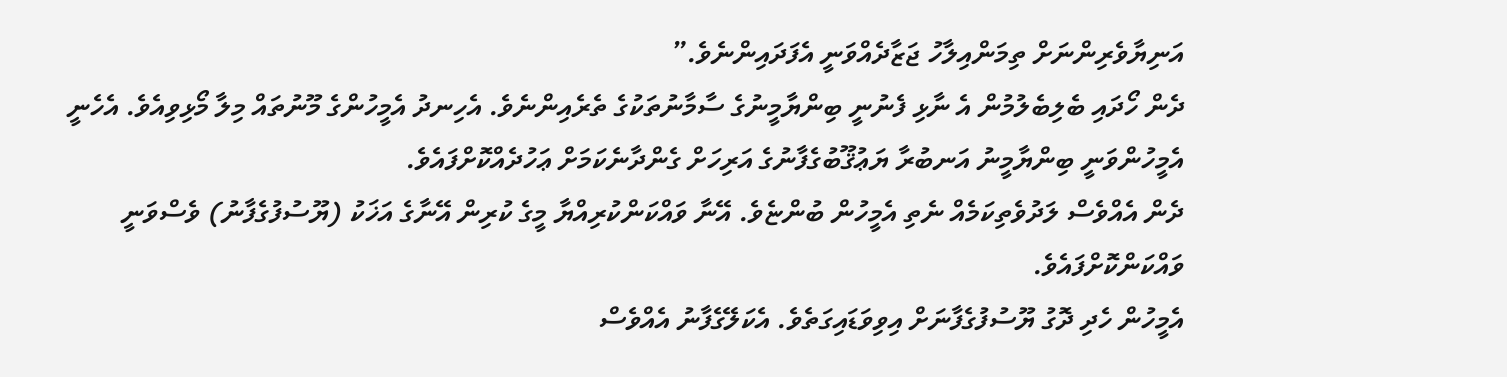އަނިޔާވެރިންނަށް ތިމަންއިލާހު ޖަޒާދެއްވަނީ އެފަދައިންނެވެ.”
ދެން ހޯދައި ބެލިބެލުމުން އެ ނާޅި ފެނުނީ ބިންޔާމީނުގެ ސާމާނުތަކުގެ ތެރެއިންނެވެ. އެހިނދު އެމީހުންގެ މޫނުތައް މިލާ މޯޅިވިއެވެ. އެހެނީ އެމީހުންވަނީ ބިންޔާމީނު އަނބުރާ ޔަޢުޤޫބުގެފާނުގެ އަރިހަށް ގެންދާނެކަމަށް ޢަހުދެއްކޮށްފައެވެ.
ދެން އެއްވެސް ލަދުވެތިކަމެއް ނެތި އެމީހުން ބުންޏެވެ. އޭނާ ވައްކަންކުރިއްޔާ މީގެ ކުރިން އޭނާގެ އަޚަކު (ޔޫސުފުގެފާނު) ވެސްވަނީ ވައްކަންކޮށްފައެވެ.
އެމީހުން ހެދި ދޮގު ޔޫސުފުގެފާނަށް އިވިވަޑައިގަތެވެ. އެކަލޭގެފާނު އެއްވެސް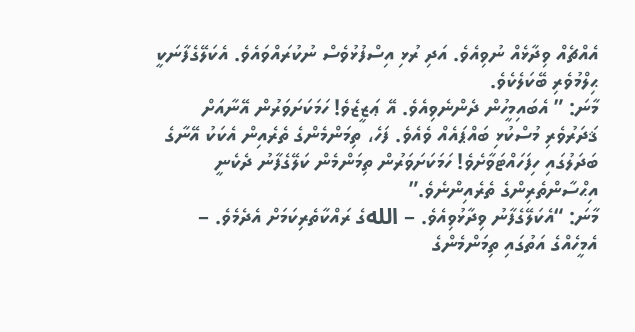އެއްޗެއް ވިދާޅެއް ނުވިއެވެ. އަދި ރުޅި އިސްފުޅުވެސް ނުކުރައްވައެވެ. އެކަލޭގެފާނަކީ ޙިލްމުވެރި ބޭކަލެކެވެ.
މާނަ: ” އެބައިމީހުން ދެންނެވިއެވެ. އޭ ޢަޒީޒެވެ! ހަމަކަށަވަރުން އޭނާއަށް ޤަދަރުވެރި މުސްކުޅި ބައްޕައެއް ވެއެވެ. ފަހެ، ތިމަންމެންގެ ތެރެއިން އެކަކު އޭނާގެ ބަދަލުގައި ހިފަހައްޓަވާށެވެ! ހަމަކަށަވަރުން ތިމަންމެން ކަލޭގެފާނު ދެކެނީ އިޙްސާންތެރިންގެ ތެރެއިންނެވެ.”
މާނަ: “އެކަލޭގެފާނު ވިދާޅުވިއެވެ. – اللهގެ ރައްކާތެރިކަމަށް އެދެމެވެ. – އެމީހެއްގެ އަތުގައި ތިމަންމެންގެ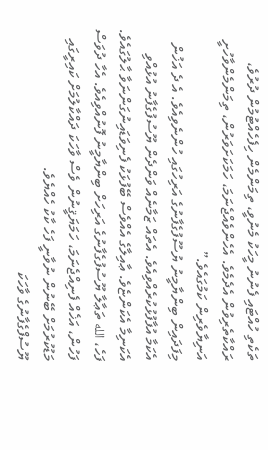ތަކެތި ހުއްޓައި ފެނުނު މީހަކު މެނުވީ، ތިމަންމެން ހިފެހެއްޓުމުން ދުރުވެ، ރައްކާތެރިވުން އެދެމެވެ. އެހެންވެއްޖެނަމަ، ހަމަކަށަވަރުން، ތިމަންމެންވާހުށީ އަނިޔާވެރިން ކަމުގައެވެ.”
މިފަދައިން ބިންޔާމީނު ޔުސޫފުގެފާނުގެ އަރިހުގައި ހުންނެވިއެވެ. އެ ދެ އަޚުން އެކަމާ އުފާފުޅުކުރެއްވިއެވެ. އެތައް ޒަމާނެއް ވަންދެން ޔޫސުފުގެފާނު އުޅުއްވި އެކަނިމާ އެކަންޏެވެ. ޢާއިލާގެ އެއްވެސް ބޭފުޅަކު ފެނިވަޑައިނުގަންނަވާ ޙާލުގައެވެ. ފަހެ، الله ތަޢާލާ ޔޫސުފުގެފާނުގެ އަރިހަށް ބިންޔާމީނު ފޮނުއްވިއެވެ. އެހާ ދުވަސް ފަހުން، އަޚެއް ފެނިއްޖެނަމަ، ހަމަޔަޤީނުން ވެސް ވާހަކަ ދައްކާލުމަށް ކައިރީގައި މަޑުކުރުމަށް ބޭނުން ނުވާނީ ފަހެ ކާކު ހެއްޔެވެ.
ޔޫސުފްގެފާނުގެ ވާހަކަ